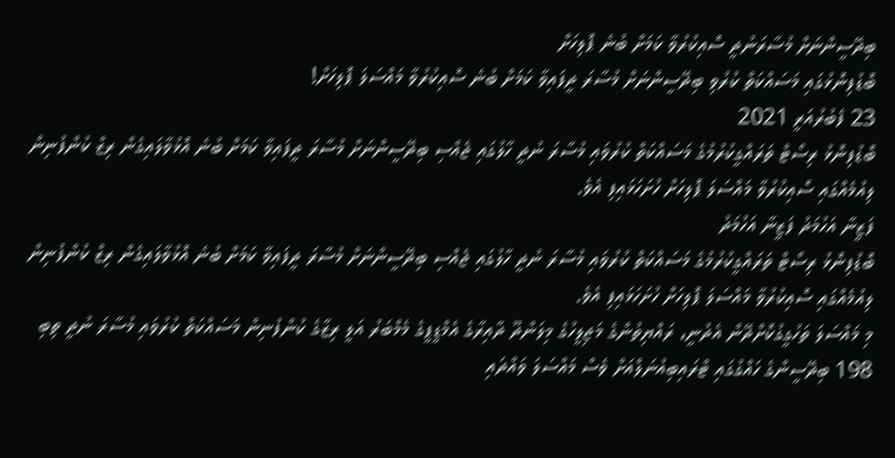ބިދޭސީންނަށް މުސާރަނުދީ ސޮއިކުރުވާ ކަމަށް ބުނެ ޕޮލިހަށް
ބޮޑުފިނޮޅުގައި މަސައްކަތް ކުރުވި ބިދޭސީންނަށް މުސާރަ ދީފައިވާ ކަމަށް ބުނެ ސޮއިކުރުވާ މައްސަލަ ޕޮލިހަށް!
23 ފެބުރުއަރީ 2021
ބޮޑުފިނޮޅު ރިސޯޓް ތަރައްގީކުރުމުގެ މަސައްކަތް ކުރުވައި މުސާރަ ނުދީ ހާލުގައި ޖެއްސި ބިދޭސީންނަށް މުސާރަ ދީފައިވާ ކަމަށް ބުނެ އޮޅުވާލައިގެން ރިޒް ކުންފުނިން ލިއުމެއްގައި ސޮއިކުރުވާ މައްސަލަ ޕޮލިހަށް ހުށަހަޅައިފި އެވެ.
ފަޒީނާ އަހުމަދު ފަޒީނާ އަހުމަދު
ބޮޑުފިނޮޅު ރިސޯޓް ތަރައްގީކުރުމުގެ މަސައްކަތް ކުރުވައި މުސާރަ ނުދީ ހާލުގައި ޖެއްސި ބިދޭސީންނަށް މުސާރަ ދީފައިވާ ކަމަށް ބުނެ އޮޅުވާލައިގެން ރިޒް ކުންފުނިން ލިއުމެއްގައި ސޮއިކުރުވާ މައްސަލަ ޕޮލިހަށް ހުށަހަޅައިފި އެވެ.
މި މައްސަލަ ތަހުގީގުކޮށްދޭން އެދުނީ، ރައްޔިތުންގެ މަޖިލީހުގެ މިލަންދޫ ދާއިރާގެ އެމްޑީޕީގެ މެމްބަރު އަލީ ރިޒާގެ ކުންފުނިން މަސައްކަތް ކުރުވައި މުސާރަ ނުދީ ތިބި 198 ބިދޭސީންގެ ހައްގުގައި ޓްރައިބިއުނަލްއަށް ވެސް މައްސަލަ ވައްދައި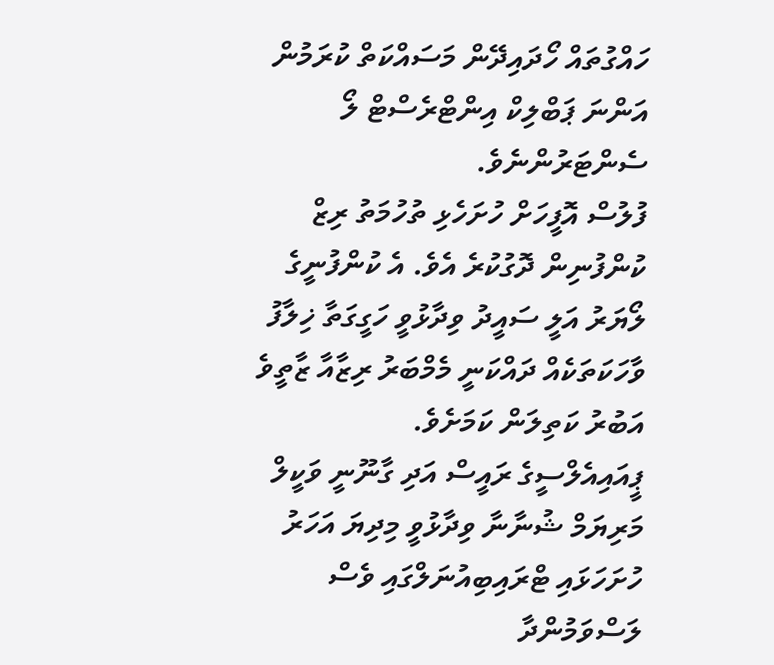ހައްގުތައް ހޯދައިދޭން މަސައްކަތް ކުރަމުން އަންނަ ޕަބްލިކް އިންޓްރެސްޓް ލޯ ސެންޓަރުންނެވެ.
ފުލުސް އޮފީހަށް ހުށަހެޅި ތުހުމަތު ރިޒް ކުންފުނިން ދޮގުކުރެ އެވެ. އެ ކުންފުނީގެ ލޯޔަރު އަލީ ސައީދު ވިދާޅުވީ ހަގީގަތާ ޚިލާފު ވާހަކަތަކެއް ދައްކަނީ މެމްބަރު ރިޒާއާ ޒާތީވެ އަބުރު ކަތިލަން ކަމަށެވެ.
ޕީއައިއެލްސީގެ ރައީސް އަދި ގާނޫނީ ވަކީލް މަރިޔަމް ޝުނާނާ ވިދާޅުވީ މިދިޔަ އަހަރު ހުށަހަޅައި ޓްރައިބިއުނަލްގައި ވެސް ލަސްވަމުންދާ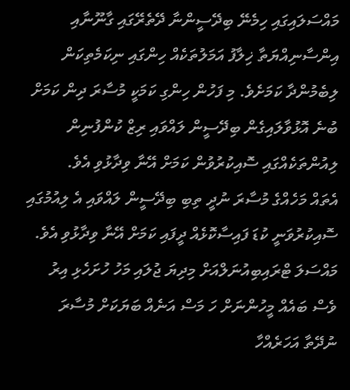މައްސަލައިގައި ހިމެނޭ ބިދޭސީންނާ ދޭތެރޭގައި ގާނޫނާއި އިންސާނިއްޔަތާ ޚިލާފު އަމަލުތަކެއް ހިންގައި ނިކަމެތިކަން ލިބެމުންދާ ކަމަށެވެ. މި ފަހުން ހިންގި ކަމަކީ މުސާރަ ދިން ކަމަށް ބުނެ އޮޅުވާލައިގެން ބިދޭސީން ލައްވައި ރިޒް ކުންފުނިން ލިއުންތަކެއްގައި ސޮއިކުރުވުން ކަމަށް އޭނާ ވިދާޅުވި އެވެ.
އެތައް މަހެއްގެ މުސާރަ ނުދީ ތިބި ބިދޭސީން ލައްވައި އެ ލިއުމުގައި ސޮއިކުރުވަނީ ކުޑަ ފައިސާކޮޅެއް ދީފައި ކަމަށް އޭނާ ވިދާޅުވި އެވެ. މައްސަލަ ޓްރައިބިއުނަލްއަށް މިދިޔަ ޖުލައި މަހު ހުށަހެޅި އިރު ވެސް ބައެއް މީހުންނަށް ހަ މަސް އަނެއް ބަޔަކަށް މުސާރަ ނުދޭތާ އަހަރެއްހާ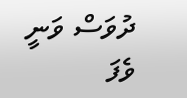ދުވަސް ވަނީ ވެފަ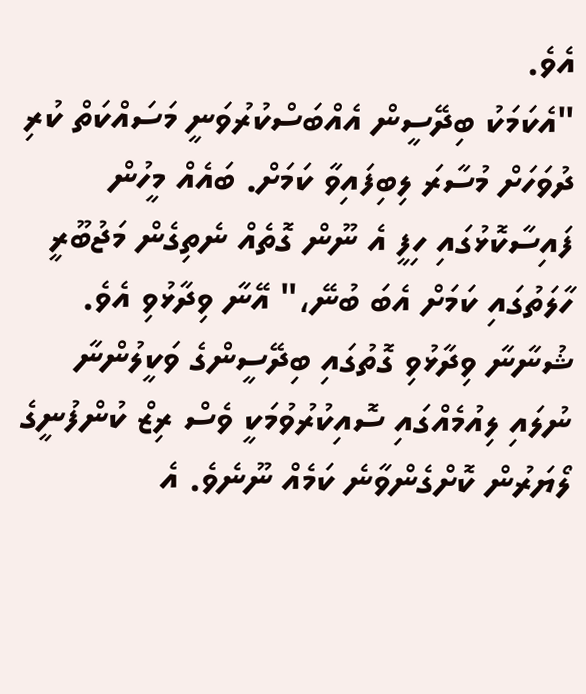އެވެ.
"އެކަމަކު ބިދޭސީން އެއްބަސްކުރުވަނީ މަސައްކަތް ކުރި ދުވަހަށް މުސާރަ ލިބިފައިވާ ކަމަށް. ބައެއް މީހުން ފައިސާކޮޅުގައި ހިފީ އެ ނޫން ގޮތެއް ނެތިގެން މަޖުބޫރީ ހާލަތުގައި ކަމަށް އެބަ ބުނޭ،" އޭނާ ވިދާޅުވި އެވެ.
ޝުނާނާ ވިދާޅުވި ގޮތުގައި ބިދޭސީންގެ ވަކީލުންނާ ނުލައި ލިއުމެއްގައި ސޮއިކުރުވުމަކީ ވެސް ރިޒް ކުންފުނީގެ ލޯޔަރުން ކޮށްގެންވާނެ ކަމެއް ނޫނެވެ. އެ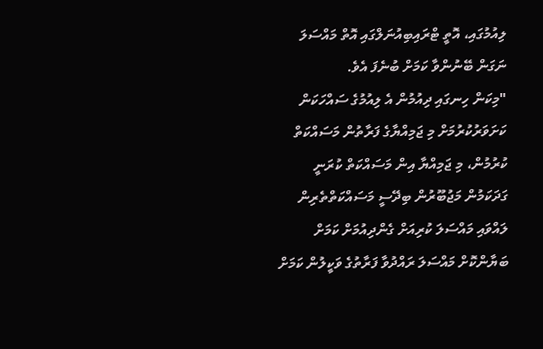ލިއުމުގައި، އޮތީ ޓްރައިބިއުނަލްގައި އޮތް މައްސަލަ ނަގަން ބޭނުންވާ ކަމަށް ބުނެފަ އެވެ.
"މިކަން ހިނގައި ދިއުމުން އެ ލިއުމުގެ ސައްހަކަން ކަށަވަރުކުރުމަށް މި ޖަމިއްޔާގެ ފަރާތުން މަސައްކަތް ކުރުމުން، މި ޖަމިއްޔާ އިން މަސައްކަތް ކުރަނީ ގަދަކަމުން މަޖުބޫރުން ބިދޭސީ މަސައްކަތްތެރިން ލައްވައި މައްސަލަ ކުރިއަށް ގެންދިއުމަށް ކަމަށް ބަޔާންކޮށް މައްސަލަ ރައްދުވާ ފަރާތުގެ ވަކީލުން ކަމަށް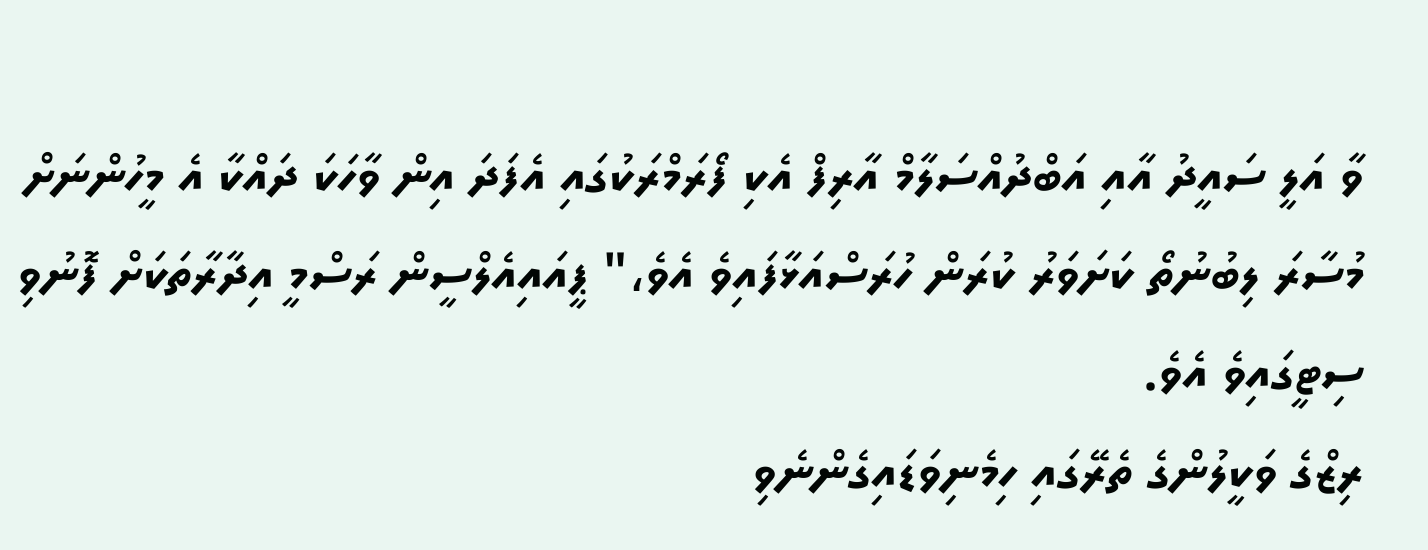ވާ އަލީ ސައީދު އާއި އަބްދުއްސަލާމް އާރިފް އެކި ފޯރަމްރަކުގައި އެފަދަ އިން ވާހަކަ ދައްކާ އެ މީހުންނަށް މުސާރަ ލިބުނުތޯ ކަށަވަރު ކުރަން ހުރަސްއަޅާފައިވެ އެވެ،" ޕީއައިއެލްސީން ރަސްމީ އިދާރާތަކަށް ފޮނުވި ސިޓީގައިވެ އެވެ.
ރިޒްގެ ވަކީލުންގެ ތެރޭގައި ހިމެނިވަޑައިގެންނެވި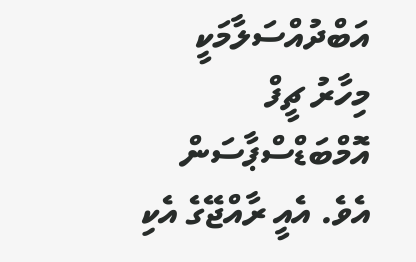އަބްދުއްސަލާމަކީ މިހާރު ޗީފް އޮމްބަޑްސްޕާސަން އެވެ. އެއީ ރާއްޖޭގެ އެކި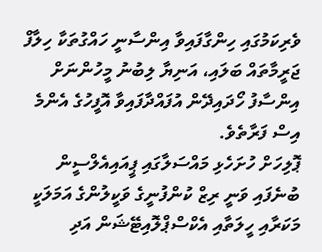ވެރިކަމުގައި ހިންގާފައިވާ އިންސާނީ ހައްގުތަކާ ހިލާފް ޖަރީމާތައް ބަލައި، އަނިޔާ ލިބުނު މީހުންނަށް އިންސާފު ހޯދައިދޭން އުފައްދާފައިވާ އޮފީހުގެ އެންމެ އިސް ފަރާތެވެ.
ޕޮލިހަށް ހުށަހެޅި މައްސަލާގައި ޕީއައިއެލްސީން ބުނެފައި ވަނީ ރިޒް ކުންފުނީގެ ވަކީލުންގެ އަމަލަކީ މަކަރާއި ހީލަތާއި އެކްސްޕްލޮއިޓޭޝަން އަދި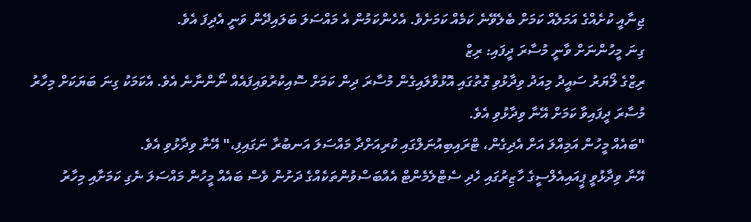ޖިނާއީ ކުށެއްގެ އަމަލެއް ކަމަށް ބެލެވޭނެ ކަމެއް ކަމަށެވެ. އެހެންކަމުން އެ މައްސަލަ ބަލައިދޭން ވަނީ އެދިފަ އެވެ.
ގިނަ މީހުންނަށް ވާނީ މުސާރަ ދީފައި: ރިޒް
ރިޒްގެ ލޯޔަރު ސައީދު މިއަދު ވިދާޅުވި ގޮތުގައި އޮޅުވާލައިގެން މުސާރަ ދިން ކަމަށް ސޮއިކުރުވައިފައެއް ނޯންނާނެ އެވެ. އެކަމަކު ގިނަ ބަޔަކަށް މިހާރު މުސާރަ ދީފައިވާ ކަމަށް އޭނާ ވިދާޅުވި އެވެ.
"ބައެއް މީހުން އަމިއްލަ އަށް އެދިގެން، ޓްރައިބިއުނަލްގައި ކުރިއަށްދާ މައްސަލަ އަނބުރާ ނަގައިފި،" އޭނާ ވިދާޅުވި އެވެ.
އޭނާ ވިދާޅުވީ ޕީއައިއެލްސީގެ ހާޒިރުގައި ހެދި ސެޓްލެމެންޓް އެއްބަސްވުންތަކެއްގެ ދަށުން ވެސް ބައެއް މީހުން މައްސަލަ ނެގި ކަމަށާއި މިހާރު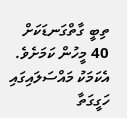ތިބީ ގާތްގަނޑަކަށް 40 މީހުން ކަމަށެވެ. އެކަމަކު މައްސަލައިގައި ހަގީގަތާ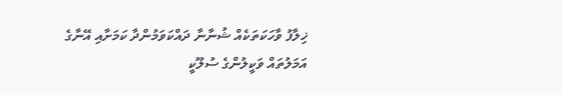ޚިލާފު ވާހަކަތަކެއް ޝުނާނާ ދައްކަވަމުންދާ ކަމަށާއި އޭނާގެ އަމަލުތައް ވަކީލުންގެ ސުލޫކީ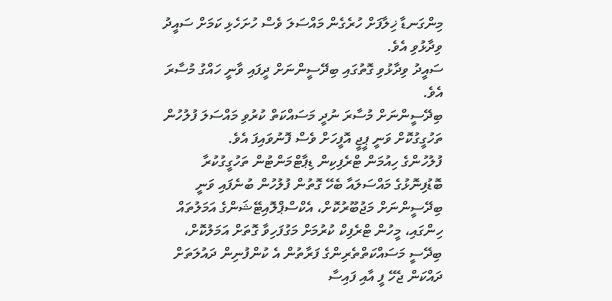މިންގަނޑާ ޚިލާފަށް ހުރެގެން މައްސަލަ ވެސް ހުށަހެޅި ކަމަށް ސައީދު ވިދާޅުވި އެވެ.
ސައީދު ވިދާޅުވި ގޮތުގައި ބިދޭސީންނަށް ދީފައި ވާނީ ހައްގު މުސާރަ އެވެ.
ބިދޭސީންނަށް މުސާރަ ނުދީ މަސައްކަތް ކުރުވި މައްސަލަ ފުލުހުން ތަހުގީގުކޮށް ވަނީ ޕީޖީ އޮފީހަށް ވެސް ފޮނުވައިފަ އެވެ.
ފުލުހުންގެ ހިއުމަން ޓްރެފިކިން ޑިޕާޓްމަންޓުން ތަހުގީގުކުރާ ބޮޑުފިނޮޅުގެ މައްސަލައާ ބެހޭ ގޮތުން ފުލުހުން ބުނެފައި ވަނީ ބިދޭސީންނަށް މަޖުބޫރުކޮށް، އެކްސްޕްލޮއިޓޭޝަންގެ އަމަލުތައް ހިންގައި، މީހުން ޓްރެފިކް ކުރުމަށް މަގުފަހިވާ ގޮތަށް އަމަލުކޮށް، ބިދޭސީ މަސައްކަތްތެރިންގެ ފަރާތުން އެ ކުންފުނިން ދައުލަތަށް ދައްކަން ޖެހޭ ފީ އާއި ފައިސާ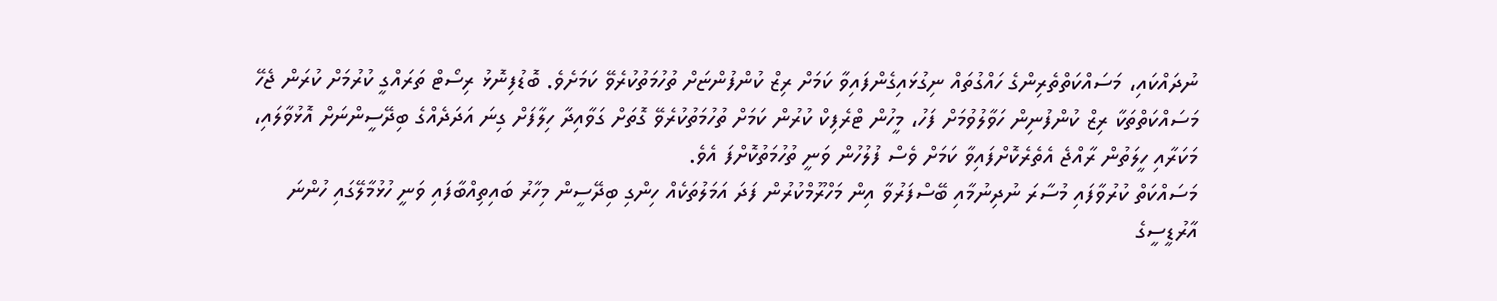ނުދައްކައި، މަސައްކަތްތެރިންގެ ހައްގުތައް ނިގުޅައިގެންފައިވާ ކަމަށް ރިޒް ކުންފުންޏަށް ތުހުމަތުކުރެވޭ ކަމަށެވެ. ބޮޑުފިނޮޅު ރިސޯޓް ތަރައްގީ ކުރުމަށް ކުރަން ޖެހޭ މަސައްކަތްތަކާ ރިޒް ކުންފުނިން ހަވާލުވުމަށް ފަހު، މީހުން ޓްރެފިކް ކުރުން ކަމަށް ތުހުމަތުކުރެވޭ ގޮތަށް ގަވާއިދާ ހިލާފަށް ގިނަ އަދަދެއްގެ ބިދޭސީންނަށް އޮޅުވާލައި، މަކަރާއި ހީލަތުން ރާއްޖެ އެތެރެކޮށްފައިވާ ކަމަށް ވެސް ފުލުހުން ވަނީ ތުހުމަތުކޮށްފަ އެވެ.
މަސައްކަތް ކުރުވާފައި މުސާރަ ނުދިނުމާއި ބޭސްފަރުވާ އިން މަހްރޫމްކުރުން ފަދަ އަމަލުތަކެއް ހިންގި ބިދޭސީން މިހާރު ބައިތިއްބާފައި ވަނީ ހުޅުމާލޭގައި ހުންނަ އާރުޑީސީގެ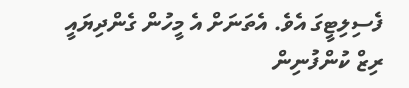ފެސިލިޓީގަ އެވެ. އެތަނަށް އެ މީހުން ގެންދިޔައީ ރިޒް ކުންފުނިން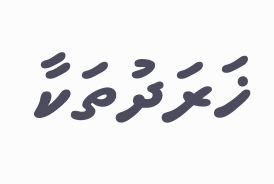ޚަރަދުތަކާ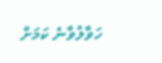ހަވާލުވާނެ ކަމަށް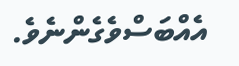އެއްބަސްވެގެންނެވެ.